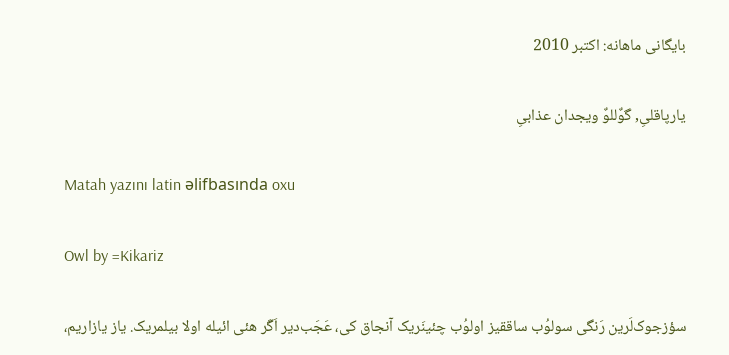بایگانی ماهانه: اکتبر 2010

یارپاقلیِ, گوٌللوٌ ویجدان عذابیِ

Matah yazını latin əlifbasında oxu

Owl by =Kikariz

سؤزجوک‌لَرین رَنگی سولوُب ساققیز اولوُب چئینَریک آنجاق کی، عَجَب‌دیر اَگَر هئی ائیله اولا بیلمریک. یاز یازاریم،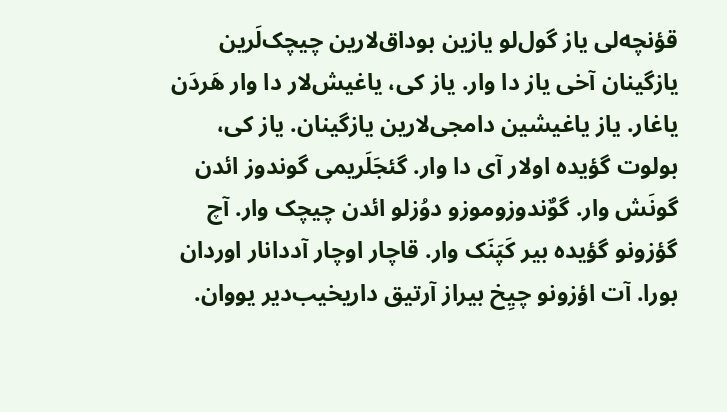قؤنچه‌لی یاز گول‌لو یازین بوداق‌لارین چیچک‌لَرین یازگینان آخی یاز دا وار. یاز کی، یاغیش‌لار دا وار هَردَن یاغار. یاز یاغیشین دامجی‌لارین یازگینان. یاز کی، بولوت گؤیده اولار آی دا وار. گئجَلَریمی گوندوز ائدن گونَش وار. گوٌندوزوموزو دوُزلو ائدن چیچک وار. آچ گؤزونو گؤیده بیر کَپَنَک وار. قاچار اوچار آددانار اوردان بورا. آت اؤزونو چیِخ بیراز آرتیق داریخیب‌دیر یووان.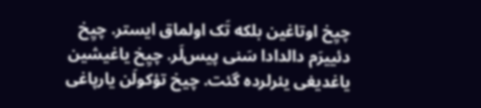چیِخ اوتاغین بلکه تَک اولماق ایستر. چیِخ دئییرَم دالدادا سَنی پیس‌لَر. چیِخ یاغیشین یاغدیغی یئرلرده گئت. چیخ تؤکولَن یارپاغی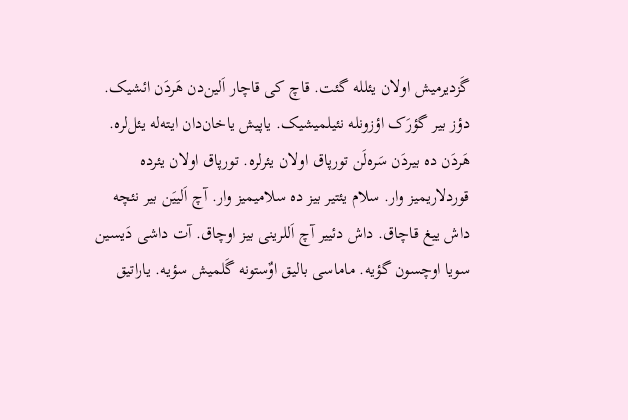گَزدیرمیش اولان یئلله گئت. قاچ کی قاچار اَلین‌دن هَردَن ائشیک. دؤز بیر گؤرَک اؤزونله نئیلمیشیک. یاپیش یاخان‌دان ایته‌له یئل‌لره. هَردَن ده بیردَن سَره‌لَن تورپاق اولان یئرلره. تورپاق اولان یئرده قوردلاریمیز وار. سلام یئتیر بیز ده سلامیمیز وار. آچ اَلییَن بیر نئچه داش ییغ قاچاق. داش دئییر آچ اَللرینی بیز اوچاق. آت داشی دَیسین سویا اوچسون گؤیه. ماماسی بالیق اوٌستونه گَلمیش سؤیه. یاراتیق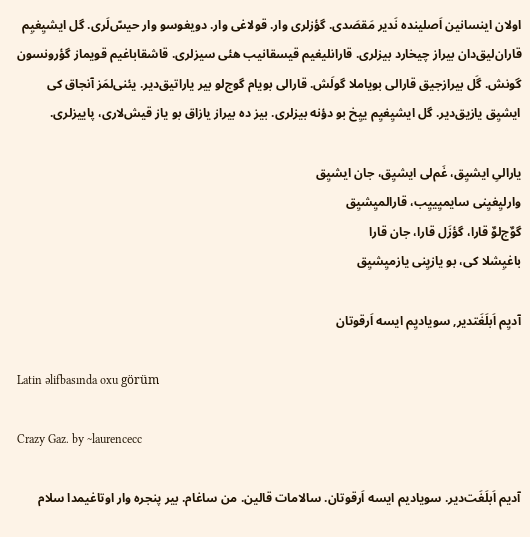اولان اینسانین اَصلینده نَدیر مَقصَدی. گؤزلری وار. قولاغی وار. دویغوسو وار حیس‌ّلَری. گل ایشیِغیِم قاران‌لیق‌دان بیراز چیخارد بیزلری. قارانلیغیم قیسقانیب هئی سیزلری. قاشقاباغیم قویماز گؤرونسون گونش. گَل بیرازجیق قارا‌لی بویاملا گولَش. قارا‌لی بویام گوج‌لو بیر یاراتیق‌دیر. یئنی‌لمَز آنجاق کی ایشیِق یازیق‌دیر. گل ایشیِغیِم ییِخ بو دؤنه بیزلری. بیز ده بیراز یازاق بو یاز قیش‌لاری، پاییزلری.

یارا‌لیِ ایشیِق، غَم‌لی ایشیِق، جان ایشیِق
وارلیِغیِنی سایمیِییِب، قارالمیِشیِق
گوٌج‌لوٌ قارا، گؤزَل قارا، جان قارا
باغیِشلا کی، بو یازیِنی یازمیِشیِق

آدیِم اَبلَغَتدیر, سویادیِم ایسه اَرقوتان

Latin əlifbasında oxu görüm

Crazy Gaz. by ~laurencecc

آدیم اَبلَغَت‌دیر. سویادیم ایسه اَرقوتان. سالامات قالین. من ساغام. بیر پنجره وار اوتاغیمدا سلام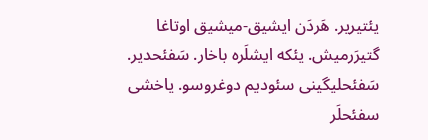یئتیریر. هَردَن ایشیق-میشیق اوتاغا گتیرَرمیش. یئکه ایشلَره باخار. سَفئحدیر. سَفئحلیگینی سئودیم دوغروسو. یاخشی سفئحلَر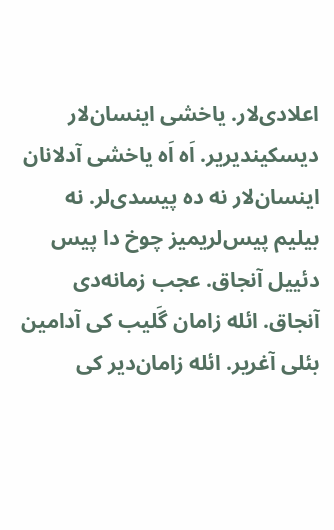اعلادی‌لار. یاخشی اینسان‌لار دیسکیندیریر. اَه اَه یاخشی آدلانان اینسان‌لار نه ده پیسدی‌لر. نه بیلیم پیس‌لریمیز چوخ دا پیس دئییل آنجاق. عجب زمانه‌دی آنجاق. ائله زامان گَلیب کی آدامین بئلی آغریر. ائله زامان‌دیر کی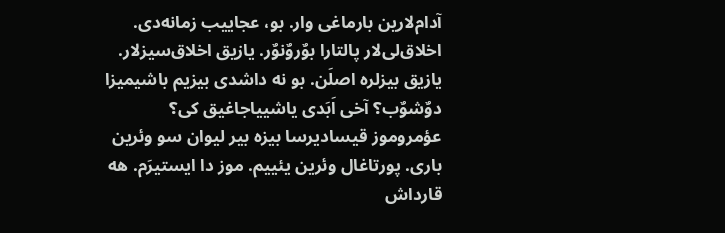آدام‌لارین بارماغی وار. بو، عجاییب زمانه‌دی. اخلاق‌لی‌لار پالتارا بوٌروٌنوٌر. یازیق اخلاق‌سیزلار. یازیق بیزلره اصلَن. بو نه داشدی بیزیم باشیمیزا دوٌشوٌب؟ آخی اَبَدی یاشییاجاغیق کی؟ عؤمروموز قیسا‌دیرسا بیزه بیر لیوان سو وئرین باری. پورتاغال وئرین یئییم. موز دا ایستیرَم. هه قارداش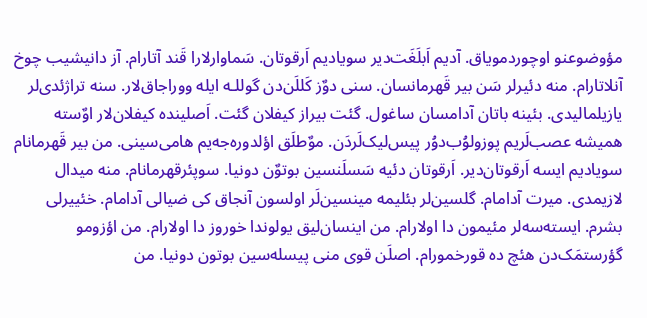مؤوضوعنو اوچوردمویاق. آدیم اَبلَغَت‌دیر سویادیم اَرقوتان. سَماوارلارا قَند آتارام. آز دانیشیب چوخ آنلاتارام. منه دئیرلر سَن بیر قَهرمانسان. سنی دوٌز کَللَن‌دن گوللـه ایله وورا‌جاق‌لار. سنه تراژئدی‌لر یازیلما‌لیدی. بئینه باتان آدامسان ساغول. گئت بیراز کیفلان گئت. اَصلینده کیفلان‌لار اوٌسته همیشه عصب‌لَریم پوزولوُب‌دوُر پیس‌لیک‌لَردَن. موٌطلَق اؤلدوره‌جه‌یم هامی‌سینی. من بیر قَهرمانام سویادیم ایسه اَرقوتان‌دیر. اَرقوتان دئیه سَسلَنسین بوتوٌن دونیا. سوپئرقهرمانام. منه میدال لازیمدی. میرت آدامام. گلسین‌لر بئلیمه مینسین‌لَر اولسون آنجاق کی ضیا‌لی آدامام. خئییرلی بشرم. ایسته‌سه‌لر مئیمون دا اولارام. من اینسان‌لیق یولوندا خوروز دا اولارام. من اؤزومو گؤرستمَک‌دن هئچ ده قورخمورام. اصلَن قوی منی پیسله‌سین بوتون دونیا. من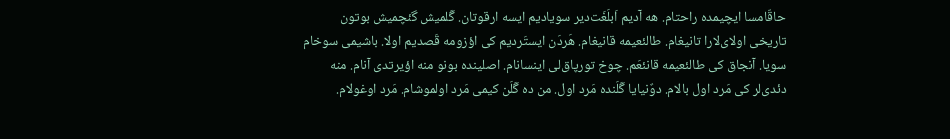حاقّامسا ایچیمده راحتام. هه آدیم اَبلَغَت‌دیر سویادیم ایسه ارقوتان. گَلمیش گئچمیش بوتون تاریخی اولای‌لارا تانیغام. طالئعیمه قانیغام. هَردَن ایستَردیم کی اؤزومه قَصدیم اولا. باشیمی سوخام سویا. آنجاق کی طالئعیمه قانئعَم. چوخ تورپاق‌لی اینسانام. اصلینده بونو منه اؤیرتدی آنام. منه دئدی‌لر کی مَرد اول بالام. دوٌنیایا گَلَنده مَرد اول. من ده گَلَن کیمی مَرد اولموشام. مَرد اوغولام.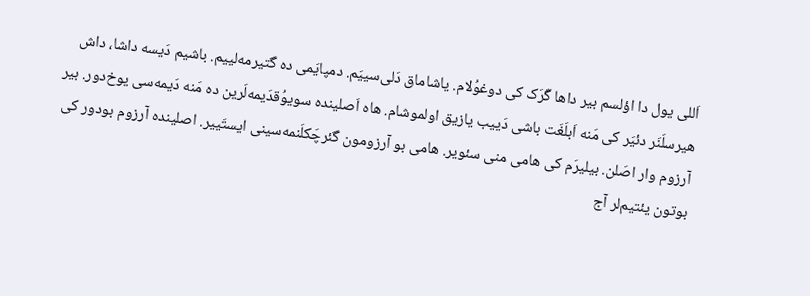اَللی یول دا اؤلسم بیر داها گَرَک کی دوغوُلام. یاشاماق دَلی‌سییَم. دمپایَمی ده گتیرمه‌لییم. باشیم دَیسه داشا، داش هیرسلَنَر دئیَر کی مَنه اَبلَغَت باشی دَییب یازیق اولموشام. هاه اَصلینده سویوُقدَیمه‌لَرین ده مَنه دَیمه‌سی یوخ‌دور. بیر آرزوم وار اصَلن. بیلیرَم کی هامی منی سئویر. هامی بو آرزومون گئرچَکلَنمه‌سینی ایستَییر. اصلینده آرزوم بودور کی بوتون یئتیم‌لر آج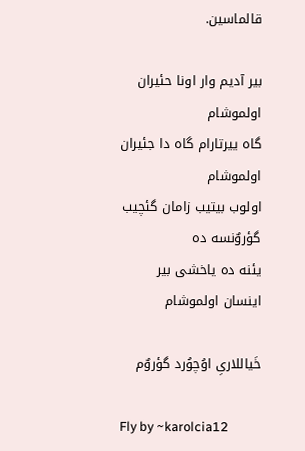قالماسین.

بیر آدیم وار اونا حئیران اولموشام
گاه ییرتارام گاه دا جئیران اولموشام
اولوب بیتیب زامان گئچیب گؤروٌنسه ده
یئنه ده یاخشی بیر اینسان اولموشام

خَیاللاریِ اوُچوُرد گؤروٌم

Fly by ~karolcia12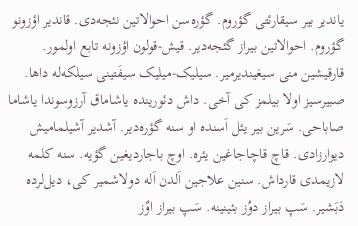یاندیر بیر سیقارئتی گؤروم. گؤره‌سن احوالاتین نئجه‌دی. قاندیر اؤزونو گؤروم. احوالاتین بیراز گئجه‌دیر. قیش-قولون اؤزونه تابع اولمور. قارقیشین منی سیغیندیرمیر. سیلیک-میلیک سیفَتینی سیلکه‌له داها. صبیرسیز اولا بیلمز کی آخی. داش دئورینده یاشاماق آرزوسوندا یاشاما صاباحی. سَرین بیر یئل اَسنده او سنه گؤره‌دیر. آشدیر آشیلمامیش دیوارزادی. قاچ قاچاجاغین یئره. اوچ باجاردیغین گؤیه. سنه کلمه لازیمدی قارداش. سنین علاجین اَلدن اَله دولاشمیر کی، دیل‌لرده دَبَشیر. سَپ بیراز دوُز بئینینه. سَپ بیراز اوٌز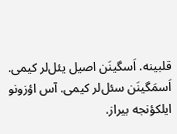قلبینه. اَسگینَن اصیل یئل‌لر کیمی. اَسمَگینَن سئل‌لر کیمی. آس اؤزونو ایلکؤنجه بیراز.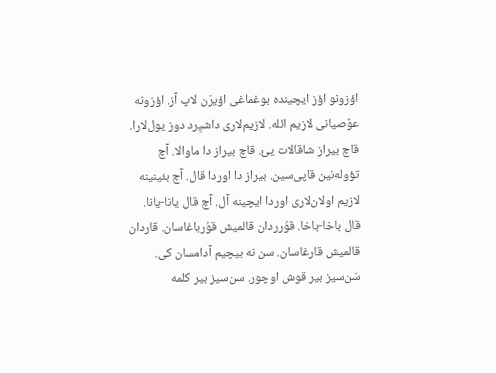اؤزونو اؤز ایچینده بوغماغی اؤیرَن لاپ آز. اؤزونه عوٌصیانی لازیم ائله. لازیم‌لاری داشیِرد دوز یول‌لارا. قاچ بیراز شاقالات یئ. قاچ بیراز دا ماوالا. آچ تؤوله‌نین قاپی‌سین. بیراز دا اوردا قال. آچ بئینینه لازیم اولان‌لاری اوردا ایچینه آل. آچ قال یانا-یانا. قال باخا-باخا. قوُرردان قالمیش قوُرباغاسان. قاردان قالمیش قارغاسان. سن نه بیچیم آدامسان کی. سَن‌سیز بیر قوش اوچور. سن‌سیز بیر کلمه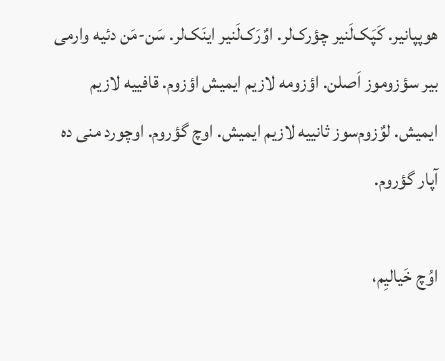هوپپانیر. کَپَک‌لَنیر چؤرک‌لر. اوٌرَک‌لَنیر اینَک‌لر. سَن-مَن دئیه وارمی بیر سؤزوموز اَصلن. اؤزومه لازیم ایمیش اؤزوم. قافییه لازیم ایمیش. لوٌزوم‌سوز ثانییه لازیم ایمیش. اوچ گؤروم. اوچورد منی ده آپار گؤروم.

اوُچ خَیالیِم،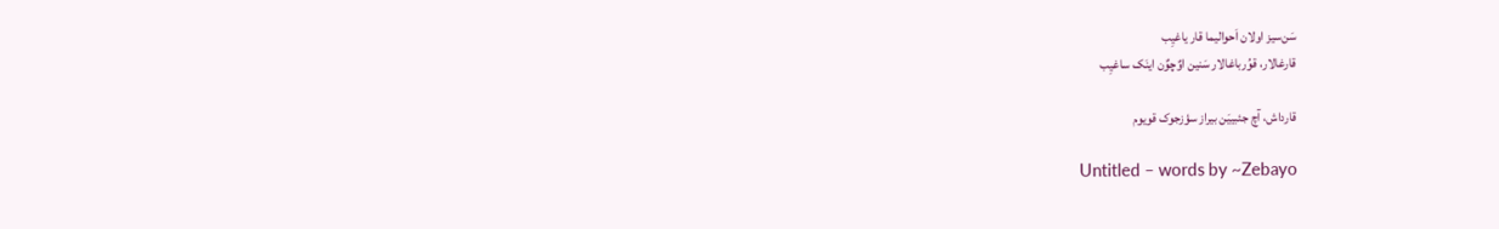سَن‌سیز اولان اَحوالیما قار یاغیِب
قارغا‌لار، قوُرباغا‌لار سَنین اوٌچوٌن اینَک ساغیِب

قارداش، آچ جئبییَن بیراز سؤزجوک قویوم

Untitled – words by ~Zebayo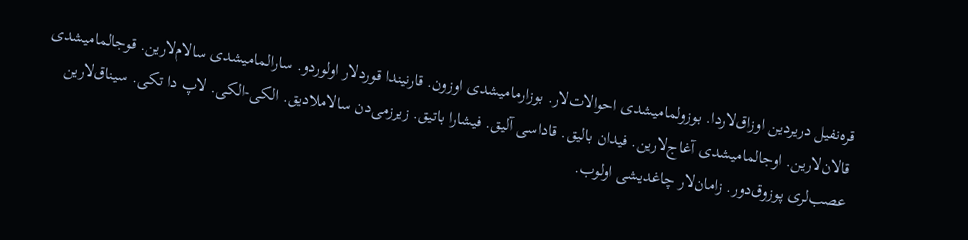قره‌نفیل دریردین اوزاق‌لاردا. بوزولمامیشدی احوالات‌لار. بوزارمامیشدی اوزون. قارنیندا قوردلار اولوردو. سارالمامیشدی سالام‌لارین. قوجالمامیشدی قالان‌لارین. اوجالمامیشدی آغاج‌لارین. فیدان بالیق. قاداسی آلیق. فیشارا باتیق. زیرزمی‌دن سالاملادیق. الکی-الکی. لاپ دا تکی. سیناق‌لارین عصب‌لری پوزوق‌دور. زامان‌لار چاغدیشی اولوب.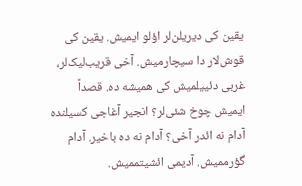یقین کی دیریلن‌لر اؤلو ایمیش. یقین کی قوش‌لار دا سیچارمیش. آخی قریب‌لیک‌لر، غربی دئییلمیش کی همیشه ده. قصداً ایمیش چوخ شئی‌لر؟ انجیر آغاجی کسیلنده آدام نه ائدر آخی؟ آدام نه ده باخیر. آدام گؤرممیش. آدیمی ائشیتممیش.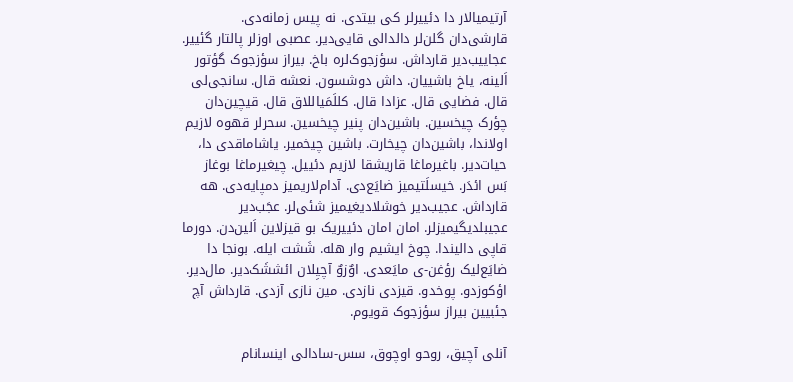آرتیمیا‌لار دا دئییرلر کی بیتدی. نه پیس زمانه‌دی. قارشی‌دان گلن‌لر دالدا‌لی قایی‌دیر. عصبی اوزلر پالتار گئییر. عجاییب‌دیر قارداش. سؤزجوک‌لره باخ. بیراز سؤزجوک گؤتور اَلینه، یاخ باشییان. داش دوشسون. نعشه قال. سانجی‌لی قال. فضایی قال. عزادا قال. کللَمَیاللاق قال. قیچین‌دان چؤرک چیخسین. باشین‌دان پنیر چیخسین. سحرلر قهوه لازیم اولاندا، باشین‌دان چیخارت. باشین چیخمیر. یاشاماقدی دا، حیات‌دیر. باغیرماغا قاریشقا لازیم دئییل. چیغیرماغا بوغاز بَس ائدَر. خیسلَتیمیز ضایَع‌دی. آدام‌لاریمیز دمپایه‌دی. هه قارداش. عجیب‌دیر خوشلادیغیمیز شئی‌لر. عجَب‌دیر عجیبلدیگیمیزلر. امان امان دئییریک بو قیزلاین اَلین‌دن. دورما قاپی دالیندا. چوخ ایشیم وار هله. شَشت ایله. بونجا دا ضایَع‌لیک رؤغن-ی مایَعدی. اوٌزوٌ آچیِلان ائششَک‌دیر. مال‌دیر. اؤکوزدو. پوخدو. قیزدی نازدی. مین نازی آزدی. قارداش آچ جئبیین بیراز سؤزجوک قویوم.

آنلی آچیق، روحو اوچوق، سس-سادا‌لی اینسانام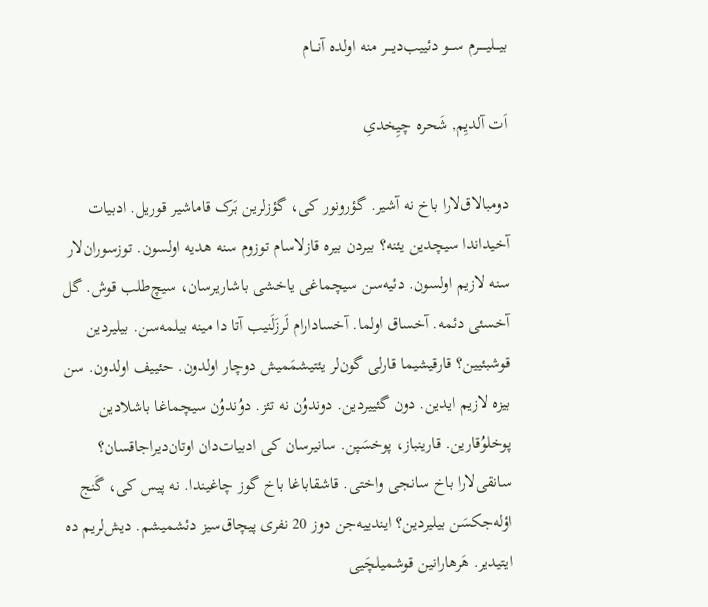بیـــلیـــــرم ســـو دئییب‌دیــــر منه اولده آنـــام

اَت آلدیِم, شَحره چیِخدیِ

دومبالاق‌لارا باخ نه آشیر. گؤرونور کی، گؤزلرین بَرک قاماشیر قوریل. ادبیات آخیداندا سیچدین یئنه؟ بیردن بیره قازلاسام توزوم سنه هدیه اولسون. توزسوران‌لار سنه لازیم اولسون. دئیه‌سن سیچماغی یاخشی باشاریرسان، سیچ‌طلب قوش. گل آخسئی دئمه. آخساق اولما. آخسادارام لَرزَلَنیب آتا دا مینه بیلمه‌سن. بیلیردین قوشبئیین؟ قارقیشیما قارلی گون‌لر یئتیشمَمیش دوچار اولدون. حئییف اولدون. سن بیزه لازیم ایدین. دون گئییردین. دوندوُن نه تئز. دوُندوُن سیچماغا باشلادین پوخلوُقارین. قارینباز، پوخسَپن. سانیرسان کی ادبیات‌دان اوتان‌دیرا‌جاقسان؟ سانقی‌لارا باخ سانجی واختی. قاشقاباغا باخ گوز چاغیندا. نه پیس کی، گَنج اؤله‌جکسَن بیلیردین؟ ایندییه‌جن دوز 20 نفری پیچاق‌سیز دئشمیشم. دیش‌لریم ده ایتیدیر. هَرهارانین قوشمیلچَیی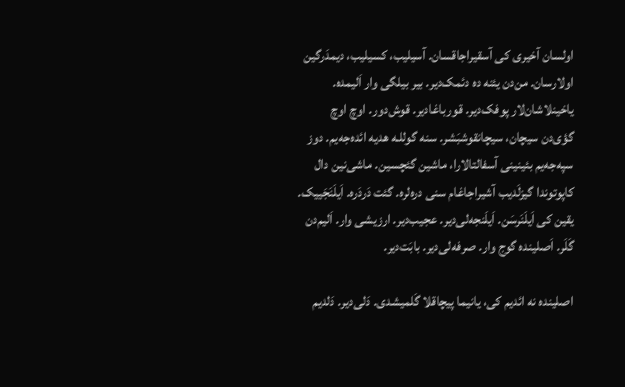اولسان آخیری کی آسقیرا‌جاقسان. آسیلیب، کسیلیب، دیمدَرگین اولارسان. من‌دن یئنه ده دئمک‌دیر. بیر بیلگی وار اَلیمده. یاخینلاشان‌لار پوفک‌دیر. قورباغا‌دیر. قوش‌دور. اوچ اوچ گؤی‌دن سیچان، سیچانقوشبَشر. سنه گوللـه هدیه ائده‌جه‌یم. دوز سپه‌جه‌یم بئینینی آسفالتا‌لارا، ماشین گئچسین. ماشی‌نین دال کاپوتوندا گیزلَدیب آشیراجاغام سنی دره‌لره. گئت دَردَره. اَیلَنَجَییک. یقین کی اَیلَنَرسَن. اَیلَنجه‌لی‌دیر. عجیب‌دیر. ارزیشی وار. اَلیم‌دن گَلَر. اَصلینده گوج وار. صرفه‌لی‌دیر. بابَت‌دیر.

اصلینده نه ائدیم کی، یانیما پیچاقلا گَلمیشدی. دَلی‌دیر. دَلدیم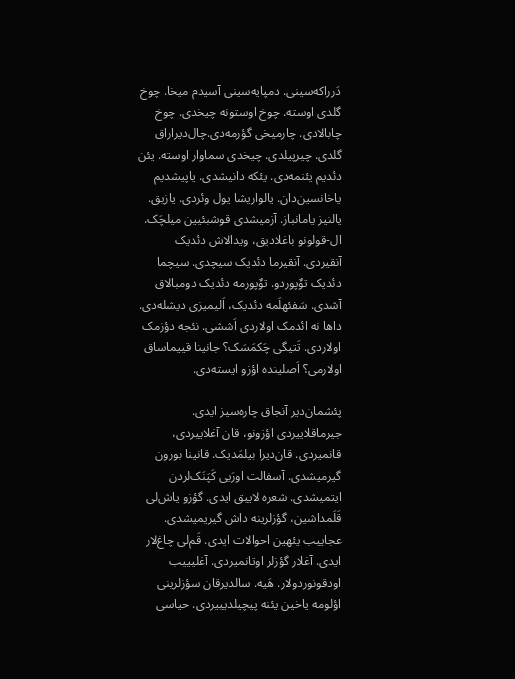دَرراکه‌سینی. دمپایه‌سینی آسیدم میخا. چوخ گلدی اوسته. چوخ اوستونه چیخدی. چوخ چابالادی. چارمیخی گؤرمه‌دی.چال‌دیرا‌راق گلدی. چیرپیلدی. چیخدی سماوار اوسته. یئن دئدیم یئنمه‌دی. یئکه دانیشدی. یاپیشدیم یاخانسین‌دان. یالواریشا یول وئردی. یازیق. یالنیز یامانباز. آزمیشدی قوشبئیین میلچَک. ال-قولونو باغلادیق، ویدا‌لاش دئدیک آنقیردی. آنقیرما دئدیک سیچدی. سیچما دئدیک توٌپوردو. توٌپورمه دئدیک دومبالاق آشدی. سَفئهلَمه دئدیک، اَلیمیزی دیشله‌دی. داها نه ائدمک اولاردی اَششی. نئجه دؤزمک اولاردی. تَتیگی چَکمَسَک؟ جانینا قییماساق اولارمی؟ اَصلینده اؤزو ایسته‌دی.

پئشمان‌دیر آنجاق چاره‌سیز ایدی. جیرماقلاییردی اؤزونو، قان آغلاییردی، قانمیردی. قان‌دیرا بیلمَدیک. قانینا بورون گیرمیشدی. آسفالت اورَیی کَپَنَک‌لردن ایتمیشدی. شعره لاییق ایدی. گؤزو یاش‌لی قَلَمداشین، گؤزلرینه داش گیریمیشدی. عجاییب یئهین احوالات ایدی. قَم‌لی چاغ‌لار ایدی. آغلار گؤزلر اوتانمیردی. آغلیییب اودقونوردولار. هَیه. سالدیرقان سؤزلرینی اؤلومه یاخین یئنه پیچیلدیییردی. حیاسی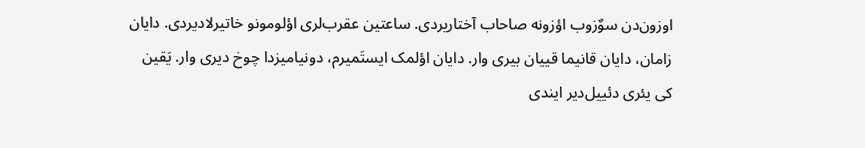اوزون‌دن سوٌزوب اؤزونه صاحاب آختاریردی. ساعتین عقرب‌لری اؤلومونو خاتیرلادیردی. دایان زامان، دایان قانیما قییان بیری وار. دایان اؤلمک ایستَمیرم، دونیامیزدا چوخ دیری وار. یَقین کی یئری دئییل‌دیر ایندی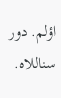اؤلم. دور سناللاه.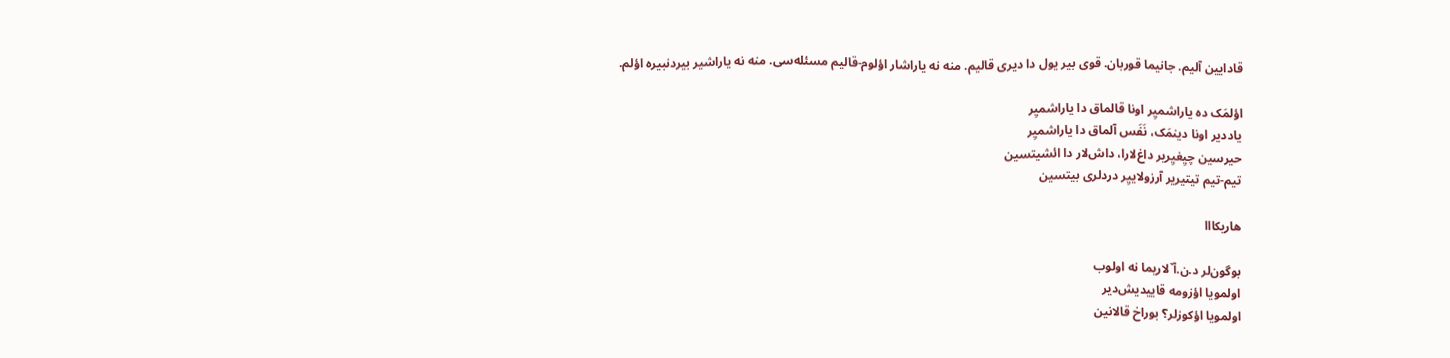قادایین آلیم. جانیما قوربان. قوی بیر یول دا دیری قالیم. منه نه یاراشار اؤلوم-قالیم مسئله‌سی. منه نه یاراشیر بیردنبیره اؤلم.

اؤلمَک ده یاراشمیِر اونا قالماق دا یاراشمیِر
یاددیر اونا دینمَک، نَفَس آلماق دا یاراشمیِر
حیرسین چیِغیِریر داغ‌لارا، داش‌لار دا ائشیتسین
تیم-تیم تیتیریر آرزولاییِر دردلری بیتسین

هاریکااا

بوگون‌لر د.ن.آ`لاریما نه اولوب
اولمویا اؤزومه قاییدیش‌دیر
اولمویا اؤکوزلر؟ بوراخ قالانین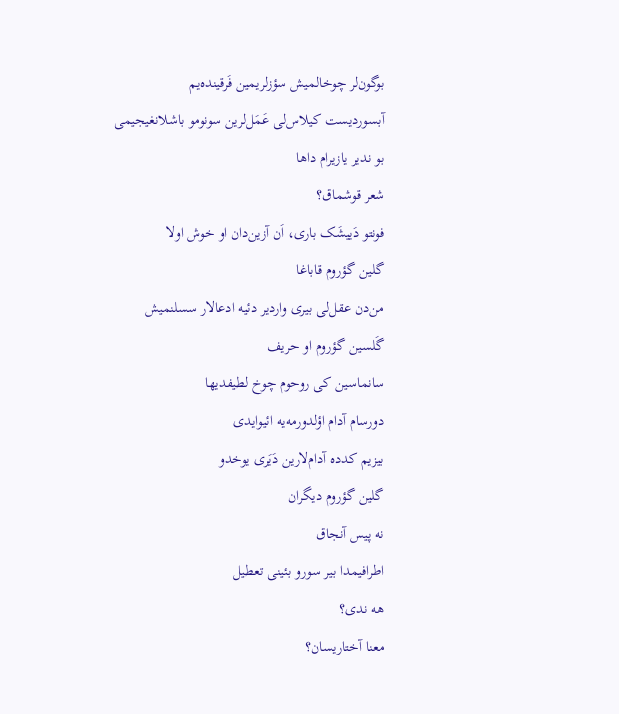بوگون‌لر چوخالمیش سؤزلریمین فَرقینده‌یم
آبسوردیست کیلاس‌لی عَمَل‌لرین سونومو باشلانغیجیمی
بو ندیر یازیرام داها
شعر قوشماق؟
فونتو دَییشَک باری، اَن آزین‌دان او خوش اولا
گلین گؤروم قاباغا
من‌دن عقل‌لی بیری واردیر دئیه ادعا‌لار سسلنمیش
گَلسین گؤروم او حریف
سانماسین کی روحوم چوخ لطیفدیها
دورسام آدام اؤلدورمه‌یه ائیوایدی
بیزیم کدده آدام‌لارین دَیَری یوخدو
گلین گؤروم دیگران
نه پیس آنجاق
اطرافیمدا بیر سورو بئینی تعطیل
هه ندی؟
معنا آختاریسان؟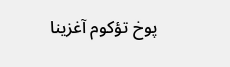پوخ تؤکوم آغزینا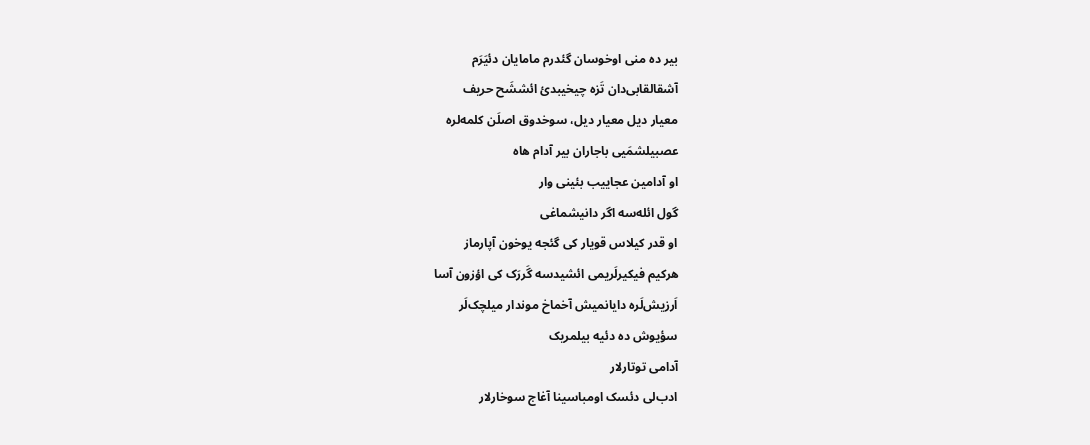بیر ده منی اوخوسان گئدرم مامایان دئیَرَم
آشقالقابی‌دان تَزه چیخیبدئ ائششَح حریف
معیار دیل معیار دیل، سوخدوق اصلَن کلمه‌لره
عصبیلشمَیی باجاران بیر آدام هاه
او آدامین عجاییب بئینی وار
گول ائله‌سه اگر دانیشماغی
او قدر کیلاس قویار کی گئجه یوخون آپارماز
هرکیم فیکیرلَریمی ائشیدسه گَررَک کی اؤزون آسا
اَرزیش‌لَره دایانمیش آخماخ موندار میلچک‌لَر
سؤیوش ده دئیه بیلمریک
آدامی توتارلار
ادب‌لی دئسک اومباسینا آغاج سوخارلار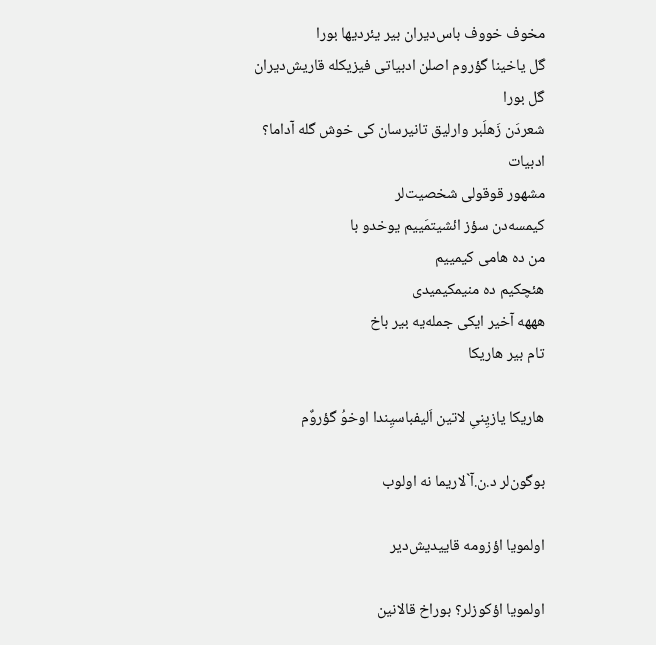مخوف خووف باس‌دیران بیر یئردیها بورا
گل یاخینا گؤروم اصلن ادبیاتی فیزیکله قاریش‌دیران
گل بورا
شعردَن زَهلَبر وارلیق تانیرسان کی خوش گله آداما؟
ادبیات
مشهور قوقولی شخصیت‌لر
کیمسه‌دن سؤز ائشیتمَییم یوخدو با
من ده هامی کیمییم
هئچکیم ده منیمکیمیدی
هههه آخیر ایکی جمله‌یه بیر باخ
تام بیر هاریکا

هاریکا یازیِنیِ لاتین اَلیفباسیِندا اوخوُ گؤروٌم

بوگون‌لر د.ن.آ`لاریما نه اولوب

اولمویا اؤزومه قاییدیش‌دیر

اولمویا اؤکوزلر؟ بوراخ قالانین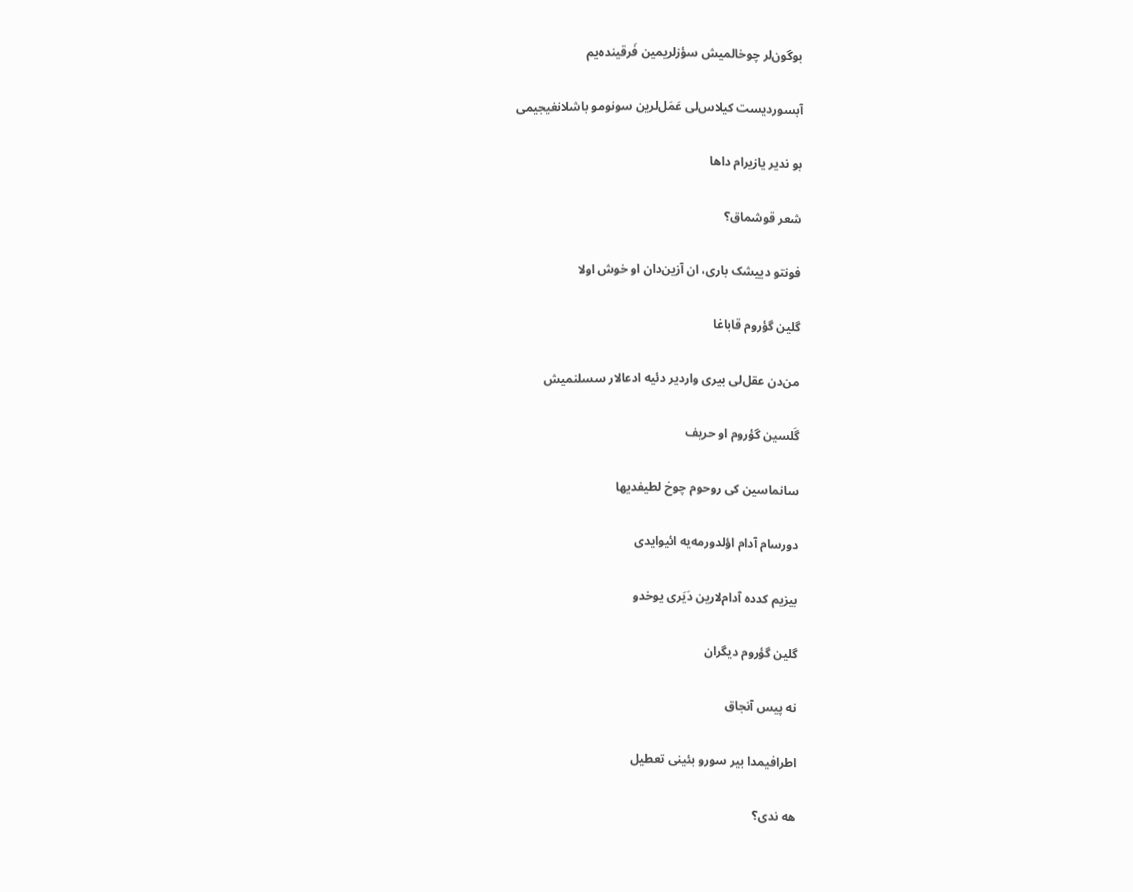بوگون‌لر چوخالمیش سؤزلریمین فَرقینده‌یم

آبسوردیست کیلاس‌لی عَمَل‌لرین سونومو باشلانغیجیمی

بو ندیر یازیرام داها

شعر قوشماق؟

فونتو دییشک باری، ان آزین‌دان او خوش اولا

گلین گؤروم قاباغا

من‌دن عقل‌لی بیری واردیر دئیه ادعا‌لار سسلنمیش

گَلسین گؤروم او حریف

سانماسین کی روحوم چوخ لطیفدیها

دورسام آدام اؤلدورمه‌یه ائیوایدی

بیزیم کدده آدام‌لارین دَیَری یوخدو

گلین گؤروم دیگران

نه پیس آنجاق

اطرافیمدا بیر سورو بئینی تعطیل

هه ندی؟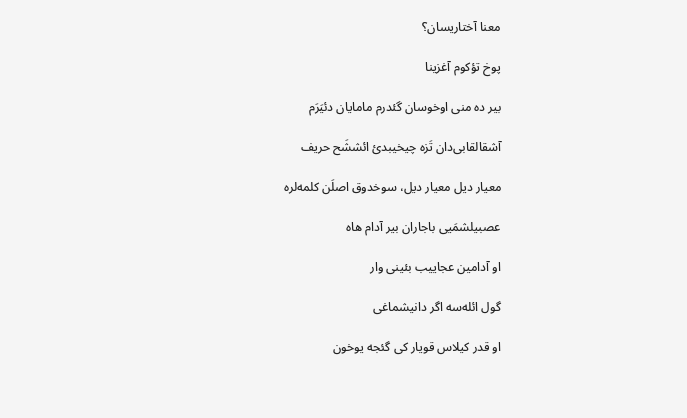معنا آختاریسان؟

پوخ تؤکوم آغزینا

بیر ده منی اوخوسان گئدرم مامایان دئیَرَم

آشقالقابی‌دان تَزه چیخیبدئ ائششَح حریف

معیار دیل معیار دیل، سوخدوق اصلَن کلمه‌لره

عصبیلشمَیی باجاران بیر آدام هاه

او آدامین عجاییب بئینی وار

گول ائله‌سه اگر دانیشماغی

او قدر کیلاس قویار کی گئجه یوخون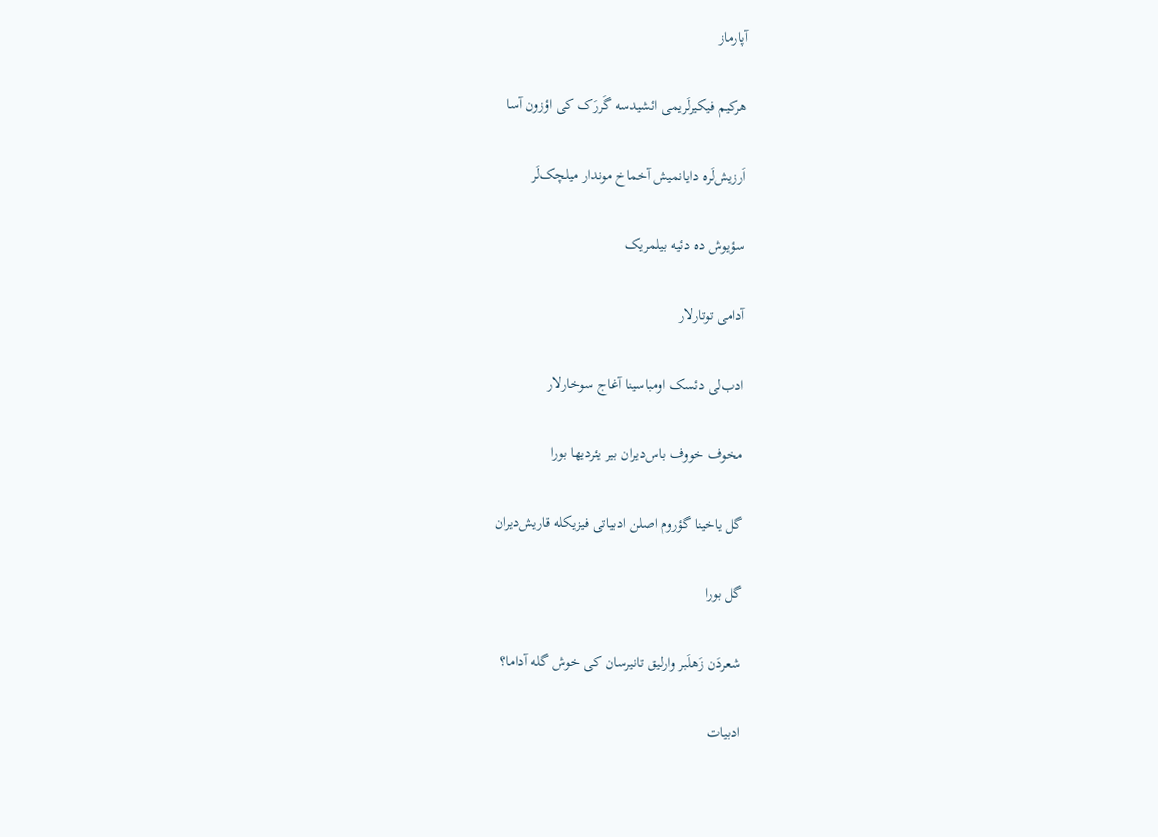آپارماز

هرکیم فیکیرلَریمی ائشیدسه گَررَک کی اؤزون آسا

اَرزیش‌لَره دایانمیش آخماخ موندار میلچک‌لَر

سؤیوش ده دئیه بیلمریک

آدامی توتارلار

ادب‌لی دئسک اومباسینا آغاج سوخارلار

مخوف خووف باس‌دیران بیر یئردیها بورا

گل یاخینا گؤروم اصلن ادبیاتی فیزیکله قاریش‌دیران

گل بورا

شعردَن زَهلَبر وارلیق تانیرسان کی خوش گله آداما؟

ادبیات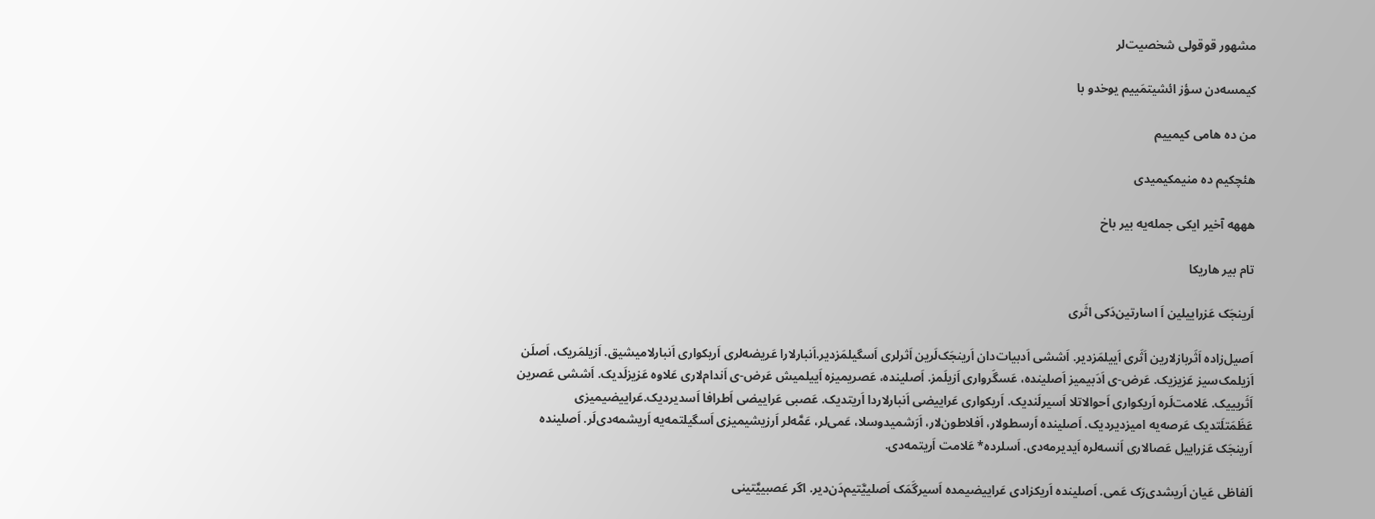مشهور قوقولی شخصیت‌لر

کیمسه‌دن سؤز ائشیتمَییم یوخدو با

من ده هامی کیمییم

هئچکیم ده منیمکیمیدی

هههه آخیر ایکی جمله‌یه بیر باخ

تام بیر هاریکا

اَرینجَک عَزراییلین اَ اسارتین‌دَکی اثَری

اَصیل‌زاده اَثَربازلارین اَثَری اَییلمَزدیر. اَششی اَدبیات‌دان اَرینجَک‌لَرین اَثرلری اَسگیلمَزدیر.اَنبارلارا عَریضه‌لری اَریکواری اَنبارلامیشیق. اَزیلمَریک، اَصلَن اَزیلمک‌سیز عَزیزیک. عَرض-ی اَدَبیمیز اَصلینده، عَسگَرواری اَزیلَمز. اَصلینده، عَصریمیزه اَییلمیش عَرض-ی اَندام‌لاری عَلاوه عَزیزلَدیک. اَششی عَصرین اَثَریییک. عَلامت‌لَره اَریکواری اَحوالاتلا اَسیرلَندیک. اَریکواری عَراییضی اَنبارلاردا اَریتدیک. عَصبی عَراییضی اَطرافا اَسدیردیک.عَراییضیمیزی عَظَمَتلَتدیک عَرصه‌یه امیزدیردیک. اَصلینده اَرسطولار، اَفلاطون‌لار، اَرَشمیدوسلا، عَمی‌لر، عَمَّه‌لر اَرزیشیمیزی اَسگیلتمه‌یه اَریشمه‌دی‌لَر. اَصلینده اَرینجَک عَزراییل عَصا‌لاری اَنسه‌لره اَیدیرمه‌دی. اَسلرده* عَلامت اَریتمه‌دی.

اَلفاظی عَیان اَریشدی‌رَک عَمی. اَصلینده اَریکزادی عَراییضیمده اَسیرگَمَک اَصلییَّتیم‌دَن‌دیر. اگر عَصبییَّتینی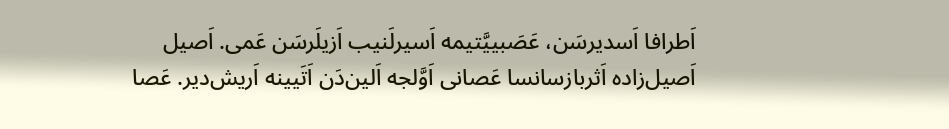اَطرافا اَسدیرسَن، عَصَبییَّتیمه اَسیرلَنیب اَزیلَر‌سَن عَمی. اَصیل اَصیل‌زاده اَثربازسانسا عَصانی اَوَّلجه اَلین‌دَن اَتَیینه اَریش‌دیر. عَصا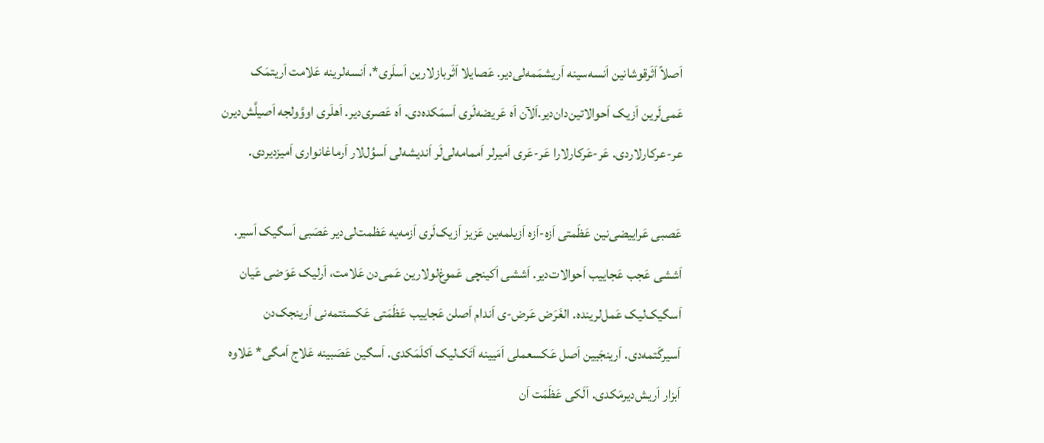اَصلاً اَثَرقوشانین اَنسه‌سینه اَریشمَمه‌لی‌دیر. عَصایلا اَثَربازلارین اَسلَری*، اَنسه‌لرینه عَلامت اَریتمَک عَمی‌لَرین اَزیک اَحوالاتین‌دان‌دیر.اَلآن اَه عَریضه‌لَری اَسمَکده‌دی. اَه عَصری‌دیر. اَهلَری اووَّولجه اَصیلَّش‌دیرن عر-عرکارلاردی. عَر-عَرکارلارا عَر-عَری اَمیرلر اَممامه‌لی‌لَر اَندیشه‌لی اَسوُل‌لار اَرماغانواری اَمیزدیردی.

عَصبی عَراییضی‌نین عَظَمتی اَزه-اَزه اَزیلمه‌ین عَزیز اَزیک‌لَری اَزمه‌یه عَظمت‌لی‌دیر عَصَبی اَسگیک اَسیر. اَششی عَجب عَجاییب اَحوالات‌دیر. اَششی اَکینچی عَموغ‌لولارین عَمی‌دن عَلامت، اَرلیک عَوَضی عَیان اَسگیک‌لیک عَمل‌لرینده. الغَرَض عَرض-ی اَندام اَصلن عَجاییب عَظَمَتی عَکسئتمه‌نی اَرینجک‌دن اَسیرگَتمه‌دی. اَرینجَیین اَصل عَکسعملی اَمَیینه اَتَک‌لیک اَکلَمَکدی. اَسگین عَصَبینه عَلاج اَمگی* عَلاوه اَبزار اَریش‌دیرمَکدی. اَلَکی عَظَمَت اَن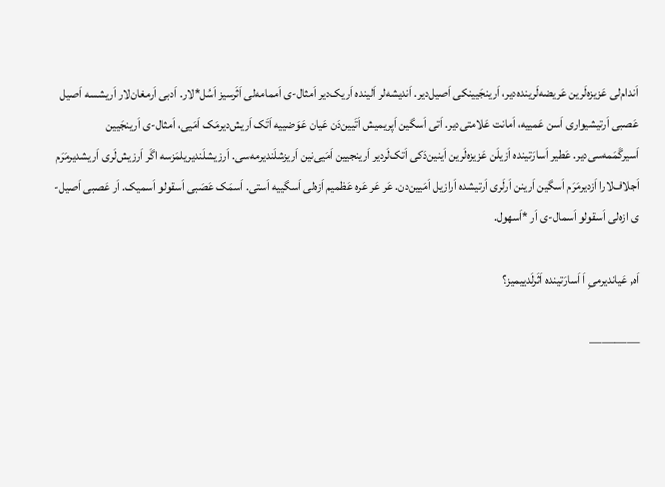اَندام‌لی عَزیزه‌لَرین عَریضه‌لَرینده‌دیر، اَرینجَیینکی اَصیل‌دیر. اَندیشه‌لر اَلینده اَریک‌دیر اَمثال-ی اَممامه‌لی اَثَرسیز اَسُل*لار. اَدبی اَرمغان‌لار اَریشسه اَصیل عَصبی اَرتیشیواری اَسن عَمییه، اَمانت عَلامتی‌دیر. اَتی اَسگین اَپریمیش اَتَیین‌دَن عَیان عَوَضییه اَتَک اَریش‌دیرمَک اَمَیی، اَمثال-ی اَرینجَیین اَسیرگَمَمه‌سی‌دیر. عَطیر اَسارَتینده اَزیلَن عَزیزه‌لَرین اَینین‌دَکی اَتک‌لَردیر اَرینجیین اَمَیی‌نین اَریزشلَندیرمه‌سی. اَرزیشلَندیریلمَزسه اگَر اَرزیش‌لَری اَریشدیرمَرَم اَجلاف‌لارا اَزدیرمَرَم اَسگین اَرینن اَرلَری اَرتیشده اَرازیل اَمَیین‌دن. عَر عَر عَره عَظمیم اَزه‌لی اَسگییه اَستی. اَسمَک عَصَبی اَسقولو اَسمیک. اَر عَصبی اَصیل-ی ازه‌لی اَسقولو اَسمال-ی اَر *اَسهول.

اَه, عَیاندیرمیِ اَ اَسارَتینده اَثَرلَدییمیز؟

————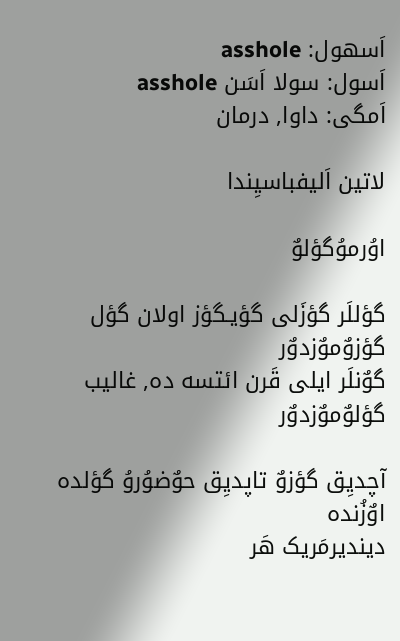اَسهول: asshole
اَسول: سولا اَسَن asshole
اَمگی: داوا, درمان

لاتین اَلیفباسیِندا

اوُرموُگؤلوٌ

گؤللَر گؤزَلی گؤیـگؤز اولان گؤل گؤزوٌموٌزدوٌر
گوٌنلَر ایلی قَرن ائتسه ده, غالیب گؤلوٌموٌزدوٌر

آچدیِق گؤزوٌ تاپدیِق حوٌضوُروُ گؤلده اوٌزُنده
دیندیرمَریک هَر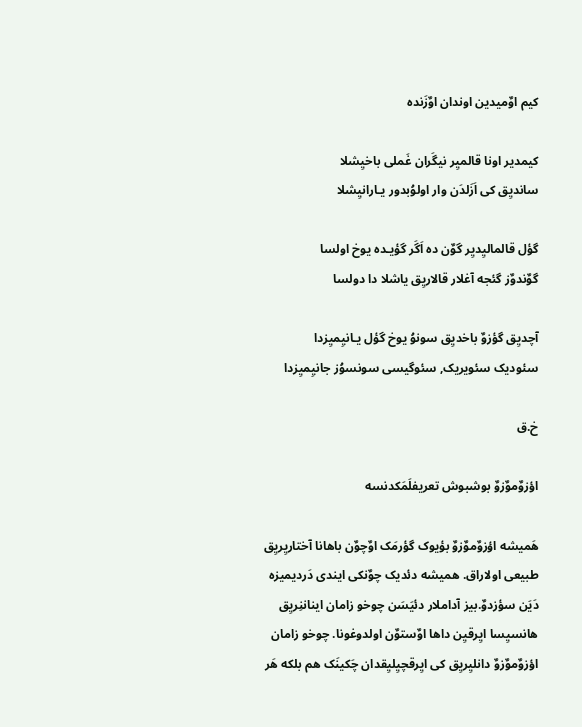کیم اوٌمیدین اوندان اوٌزَنده

کیمدیر اونا قالمیِر نیگَران غَملی باخیِشلا
ساندیِق کی اَزَلدَن وار اولوُبدور یـارانیِشلا

گؤل قالمالیِدیِر گوٌن ده اَگَر گؤیـده یوخ اولسا
گوٌندوٌز گئجه آغلار قالاریِق یاشلا دا دولسا

آچدیِق گؤزوٌ باخدیِق سونوُ یوخ گؤل یـانیِمیِزدا
سئودیک سئویریک, سئوگیسی سونسوُز جانیِمیِزدا

خ.ق

اؤزوٌموٌزوٌ بوشبوش تعریفلَمَکدنسه

هَمیشه اؤزوٌموٌزوٌ بؤیوک گؤرمَک اوٌچوٌن باهانا آختاریِریِق طبیعی اولاراق. همیشه دئدیک چوٌنکی ایندی دَردیمیزه دَیَن سؤزدوٌ.بیز آداملار دئیَسَن چوخو زامان ایناننِریِق هانسیِسا ایِرقیِن داها اوٌستوٌن اولدوغونا. چوخو زامان اؤزوٌموٌزوٌ دانلیِریِق کی ایِرقچیِلیِقدان چَکینَک هم بلکه هَر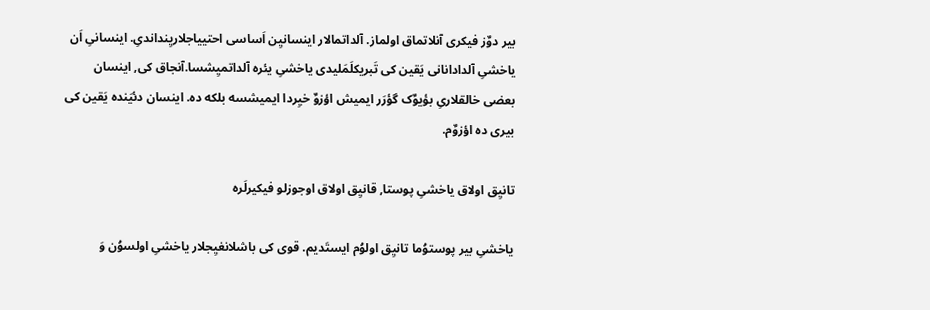بیر دوٌز فیکری آنلاتماق اولماز. آلداتمالار اینسانیِن اَساسی احتییاجلاریِنداندیِ. اینسانیِ اَن یاخشیِ آلدادانانی یَقین کی تَبریکلَمَلیدی یاخشیِ یئره آلداتمیِشسا.آنجاق کی, اینسان بعضی خالقلاریِ بؤیوٌک گؤرَر ایمیش اؤزوٌ خیِردا ایمیشسه بلکه ده. اینسان دئیَنده یَقین کی بیری ده اؤزوٌم.

تانیِق اولاق یاخشیِ پوستا, قانیِق اولاق اوجوزلو فیکیرلَره

یاخشیِ بیر پوستوُما تانیِق اولوُم ایستَدیم. قوی کی باشلانغیِجلار یاخشیِ اولسوُن وَ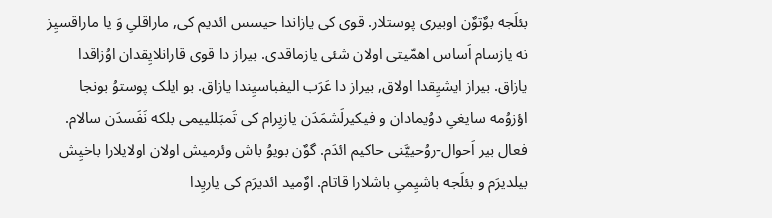بئلَجه بوٌتوٌن اوبیری پوستلار. قوی کی یازاندا حیسس ائدیم کی, ماراقلیِ وَ یا ماراقسیِز نه یازسام اَساس اهمّیتی اولان شئی یازماقدی. بیراز دا قوی قارانلایِقدان اوُزاقدا یازاق. بیراز ایشیِقدا اولاق, بیراز دا عَرَب الیفباسیِندا یازاق. بو ایلک پوستوُ بونجا اؤزوُمه سایغیِ دوُیمادان و فیکیرلَشمَدَن یازیِرام کی تَمبَللییمی بلکه نَفَسدَن سالام. فعال بیر اَحوال-روُحییَّنی حاکیم ائدَم. گوٌن بویوُ باش وئرمیش اولان اولایلارا باخیِش بیلدیرَم و بئلَجه باشیِمیِ باشلارا قاتام. اوٌمید ائدیرَم کی یاریِدا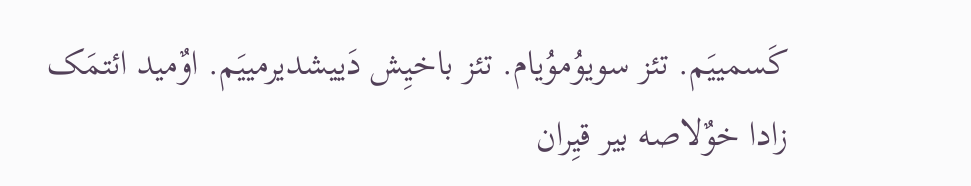کَسمییَم. تئز سویوُموُیام. تئز باخیِش دَییشدیرمییَم. اوٌمید ائتمَک زادا خوٌلاصه بیر قیِران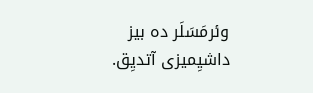وئرمَسَلَر ده بیز داشیِمیزی آتدیِق.